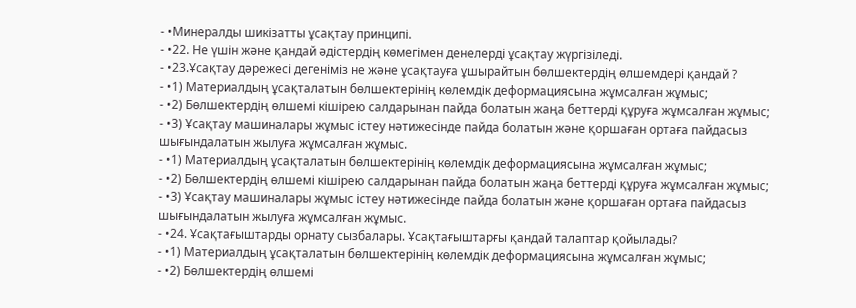- •Минералды шикізатты ұсақтау принципі.
- •22. Не үшін және қандай әдістердің көмегімен денелерді ұсақтау жүргізіледі.
- •23.Ұсақтау дәрежесі дегеніміз не және ұсақтауға ұшырайтын бөлшектердің өлшемдері қандай ?
- •1) Материалдың ұсақталатын бөлшектерінің көлемдік деформациясына жұмсалған жұмыс;
- •2) Бөлшектердің өлшемі кішірею салдарынан пайда болатын жаңа беттерді құруға жұмсалған жұмыс;
- •3) Ұсақтау машиналары жұмыс істеу нәтижесінде пайда болатын және қоршаған ортаға пайдасыз шығындалатын жылуға жұмсалған жұмыс.
- •1) Материалдың ұсақталатын бөлшектерінің көлемдік деформациясына жұмсалған жұмыс;
- •2) Бөлшектердің өлшемі кішірею салдарынан пайда болатын жаңа беттерді құруға жұмсалған жұмыс;
- •3) Ұсақтау машиналары жұмыс істеу нәтижесінде пайда болатын және қоршаған ортаға пайдасыз шығындалатын жылуға жұмсалған жұмыс.
- •24. Ұсақтағыштарды орнату сызбалары. Ұсақтағыштарғы қандай талаптар қойылады?
- •1) Материалдың ұсақталатын бөлшектерінің көлемдік деформациясына жұмсалған жұмыс;
- •2) Бөлшектердің өлшемі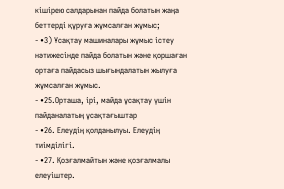кішірею салдарынан пайда болатын жаңа беттерді құруға жұмсалған жұмыс;
- •3) Ұсақтау машиналары жұмыс істеу нәтижесінде пайда болатын және қоршаған ортаға пайдасыз шығындалатын жылуға жұмсалған жұмыс.
- •25.Орташа, ірі, майда ұсақтау үшін пайданалатың ұсақтағыштар
- •26. Елеудің қолданылуы. Елеудің тиімділігі.
- •27. Қозғалмайтын және қозғалмалы елеуіштер.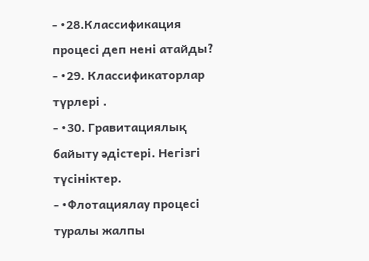- •28.Классификация процесі деп нені атайды?
- •29. Классификаторлар түрлері .
- •30. Гравитациялық байыту әдістері. Негізгі түсініктер.
- •Флотациялау процесі туралы жалпы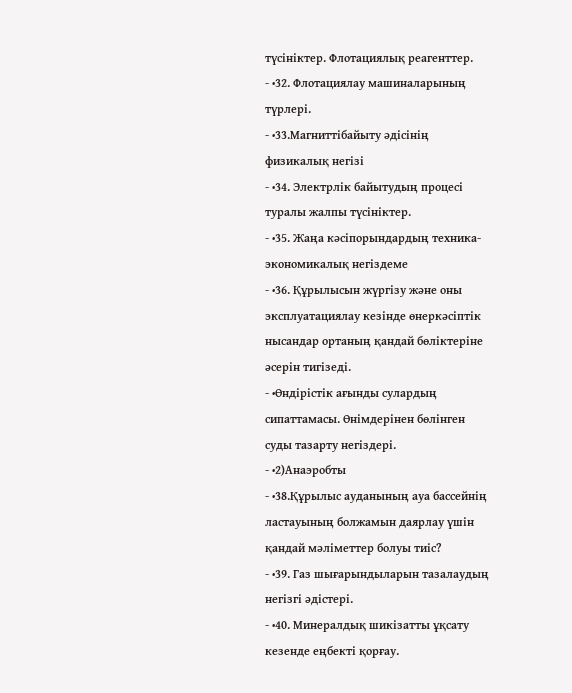түсініктер. Флотациялық реагенттер.
- •32. Флотациялау машиналарының түрлері.
- •33.Магниттібайыту әдісінің физикалық негізі
- •34. Электрлік байытудың процесі туралы жалпы түсініктер.
- •35. Жаңа кәсіпорындардың техника- экономикалық негіздеме
- •36. Құрылысын жүргізу және оны эксплуатациялау кезінде өнеркәсіптік нысандар ортаның қандай бөліктеріне әсерін тигізеді.
- •Өндірістік ағынды сулардың сипаттамасы. Өнімдерінен бөлінген суды тазарту негіздері.
- •2)Анаэробты
- •38.Құрылыс ауданының ауа бассейнің ластауының болжамын даярлау үшін қандай мәліметтер болуы тиіс?
- •39. Газ шығарындыларын тазалаудың негізгі әдістері.
- •40. Минералдық шикізатты ұқсату кезенде еңбекті қорғау.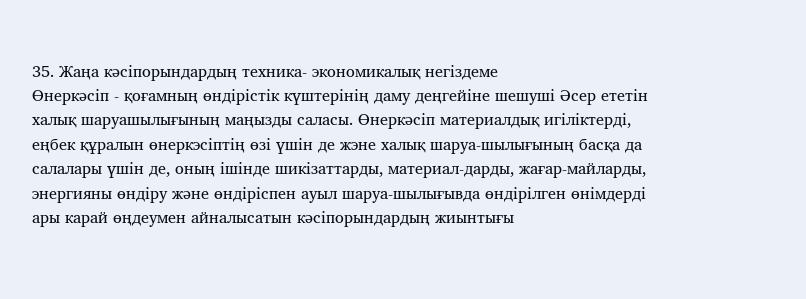35. Жаңа кәсіпорындардың техника- экономикалық негіздеме
Өнеркәсіп - қоғамның өндірістік күштерінің даму деңгейіне шешуші Әсер ететін халық шаруашылығының маңызды саласы. Өнеркәсіп материалдық игіліктерді, еңбек құралын өнеркэсіптің өзі үшін де жэне халық шаруа-шылығының басқа да салалары үшін де, оның ішінде шикізаттарды, материал-дарды, жағар-майларды, энергияны өндіру және өндіріспен ауыл шаруа-шылығывда өндірілген өнімдерді ары карай өңдеумен айналысатын кәсіпорындардың жиынтығы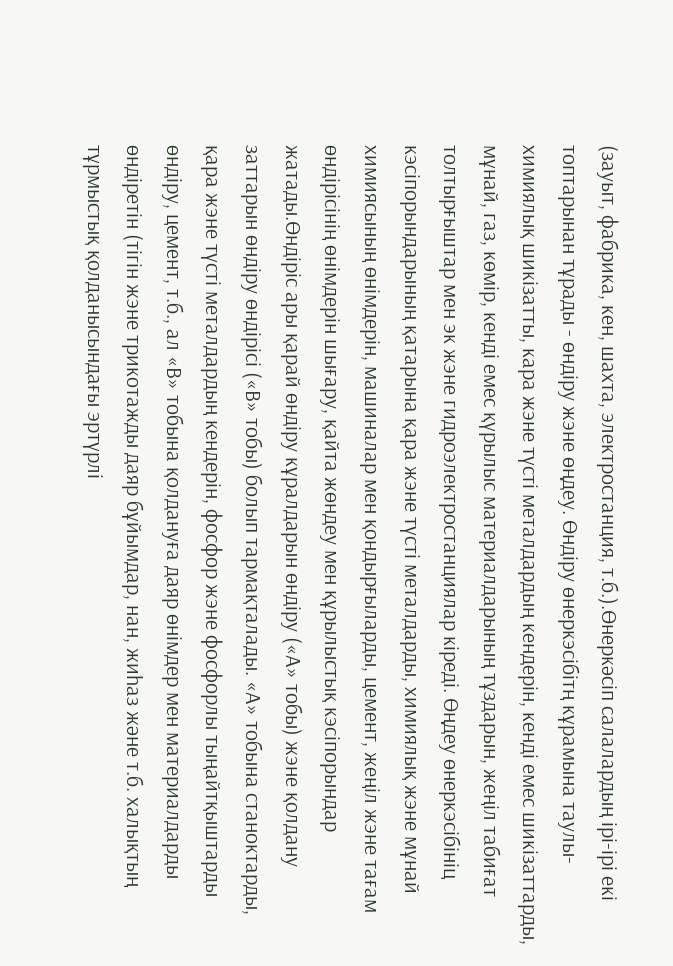(зауыт, фабрика, кен, шахта, электростанция, т.б.).Өнеркәсіп салалардың ірі-ірі екі топтарынан тұрады - өндіру жэне өңдеу. Өндіру өнеркэсібітң кұрамына таулы-химиялық шикізатты, кара жэне түсті металдардың кендерін, кенді емес шикізаттарды, мұнай, газ, көмір, кенді емес қүрылыс материалдарының тұздарын, жеңіл табиғат толтырғыштар мен эк жэне гидроэлектростанциялар кіреді. Өңдеу өнеркэсібініц кэсіпорындарының қатарына қара жэне түсті металдарды, химиялық жэне мұнай химиясының өнімдерін, машиналар мен қондырғыларды, цемент, жеңіл жэне тағам өндірісінің өнімдерін шығару, қайта жөндеу мен құрылыстық кэсіпорындар жатады.Өндіріс ары қарай өндіру кұралдарын өндіру («А» тобы) жэне қолдану заттарын өндіру өндірісі («В» тобы) болып тармақталады. «А» тобына станоктарды, қара жэне түсті металдардың кендерін, фосфор жэне фосфорлы тыңайтқыштарды өндіру, цемент, т.б., ал «В» тобына қолдануға даяр өнімдер мен материалдарды өндіретін (тігін жэне трикотажды даяр бұйымдар, нан, жиһаз және т.б. халықтың тұрмыстық қолданысындағы эртүрлі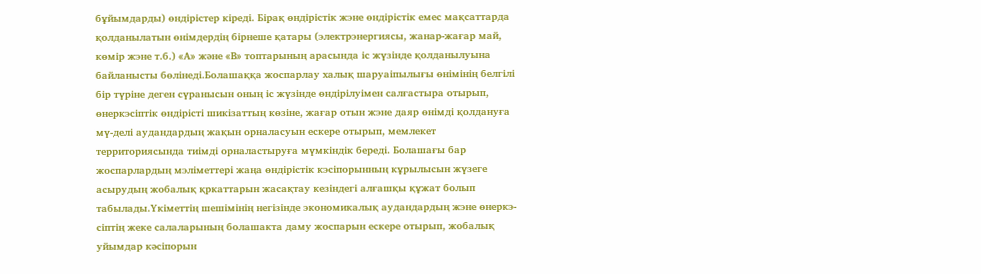бұйымдарды) өндірістер кіреді. Бірақ өндірістік жэне өндірістік емес мақсаттарда қолданылатын өнімдердің бірнеше қатары (электрэнергиясы, жанар-жағар май, көмір жэне т.б.) «А» және «В» топтарының арасында іс жүзінде қолданылуына байланысты бөлінеді.Болашаққа жоспарлау халық шаруаіпылығы өнімінің белгілі бір түріне деген сүранысын оның іс жүзінде өндірілуімен салғастыра отырып, өнеркэсіптік өндірісті шикізаттың көзіне, жағар отын жэне даяр өнімді қолдануға мү-делі аудандардың жақын орналасуын ескере отырып, мемлекет территориясында тиімді орналастыруға мүмкіндік береді. Болашағы бар жоспарлардың мэліметтері жаңа өндірістік кэсіпорынның кұрылысын жүзеге асырудың жобалық қркаттарын жасақтау кезіндегі алғашқы құжат болып табылады.Үкіметтің шешімінің негізінде экономикалық аудандардың жэне өнеркэ-сіптің жеке салаларының болашакта даму жоспарын ескере отырып, жобалық уйымдар кәсіпорын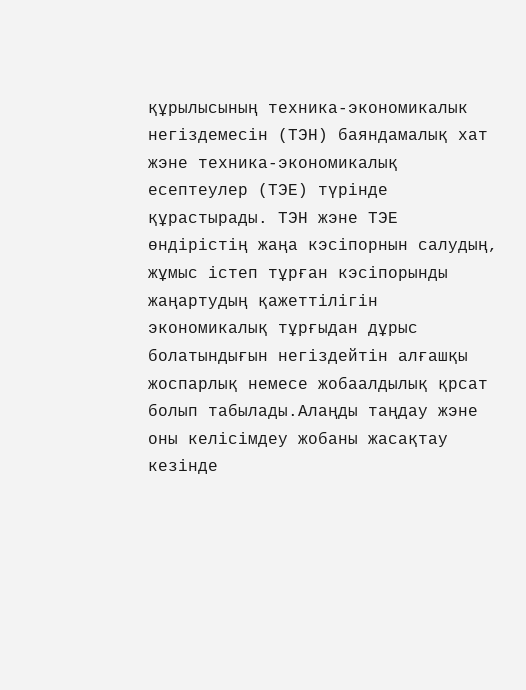құрылысының техника-экономикалык негіздемесін (ТЭН) баяндамалық хат жэне техника-экономикалық есептеулер (ТЭЕ) түрінде құрастырады. ТЭН жэне ТЭЕ өндірістің жаңа кэсіпорнын салудың, жұмыс істеп тұрған кэсіпорынды жаңартудың қажеттілігін экономикалық тұрғыдан дұрыс болатындығын негіздейтін алғашқы жоспарлық немесе жобаалдылық қрсат болып табылады.Алаңды таңдау жэне оны келісімдеу жобаны жасақтау кезінде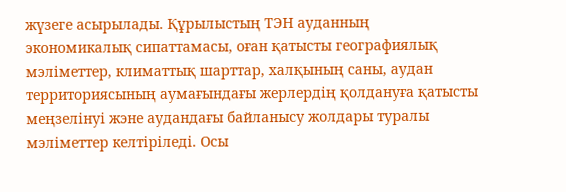жүзеге асырылады. Құрылыстың ТЭН ауданның экономикалық сипаттамасы, оған қатысты географиялық мэліметтер, климаттық шарттар, халқының саны, аудан территориясының аумағындағы жерлердің қолдануға қатысты меңзелінуі жэне аудандағы байланысу жолдары туралы мэліметтер келтіріледі. Осы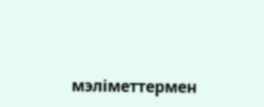мэліметтермен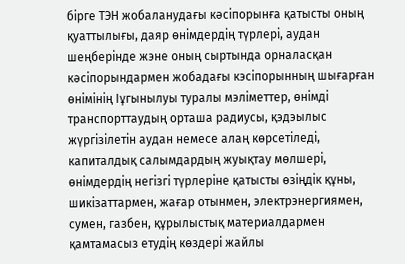бірге ТЭН жобаланудағы кәсіпорынға қатысты оның қуаттылығы, даяр өнімдердің түрлері, аудан шеңберінде жэне оның сыртында орналасқан кәсіпорындармен жобадағы кэсіпорынның шығарған өнімінің Іұгынылуы туралы мэліметтер, өнімді транспорттаудың орташа радиусы, қэдэылыс жүргізілетін аудан немесе алаң көрсетіледі, капиталдық салымдардың жуықтау мөлшері, өнімдердің негізгі түрлеріне қатысты өзіңдік құны, шикізаттармен, жағар отынмен, электрэнергиямен, сумен, газбен, құрылыстық материалдармен қамтамасыз етудің көздері жайлы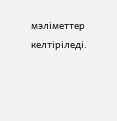мэліметтер келтіріледі.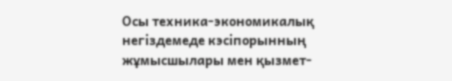Осы техника-экономикалық негіздемеде кэсіпорынның жұмысшылары мен қызмет-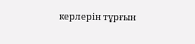керлерін тұрғын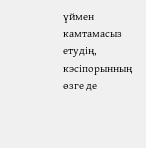үймен камтамасыз етудің, кэсіпорынның өзге де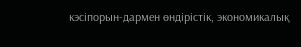кэсіпорын-дармен өндірістік, экономикалық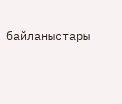байланыстары